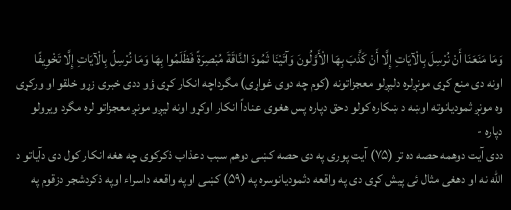وَمَا مَنَعَنَا أَنْ نُرْسِلَ بِالْآيَاتِ إِلَّا أَنْ كَذَّبَ بِهَا الْأَوَّلُونَ وَآتَيْنَا ثَمُودَ النَّاقَةَ مُبْصِرَةً فَظَلَمُوا بِهَا وَمَا نُرْسِلُ بِالْآيَاتِ إِلَّا تَخْوِيفًا
اونه دی منع کړی مونږلره دلیږلو معجزاتونه (کوم چه دوی غواړی) مگرداچه انکار کړی ؤو ددی خبری زړو خلقو او ورکړی وه مونږ ثمودیانوته اوښه د ښکاره کولو دحق دپاره پس هغوی عناداً انکار اوکړو اونه لیږو مونږ معجزاتو لره مگرد ویرولو دپاره -
ددی آیت دوهمه حصه ده تر (۷۵) آیت پوری په دی حصه کښی دوهم سبب دعذاب ذکرکوی چه هغه انکار کول دی دآیاتو د اللّه نه او دهغی مثال ئی پیش کړی دی په واقعه دثمودیانوسره په (۵۹) کښی اوپه واقعه داسراء اوپه ذکردشجر دزقوم په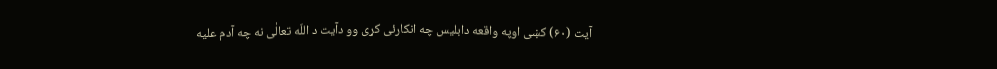آیت (۶۰) کښی اوپه واقعه دابلیس چه انکارئی کړی وو دآیت د اللّه تعالٰی نه چه آدم علیه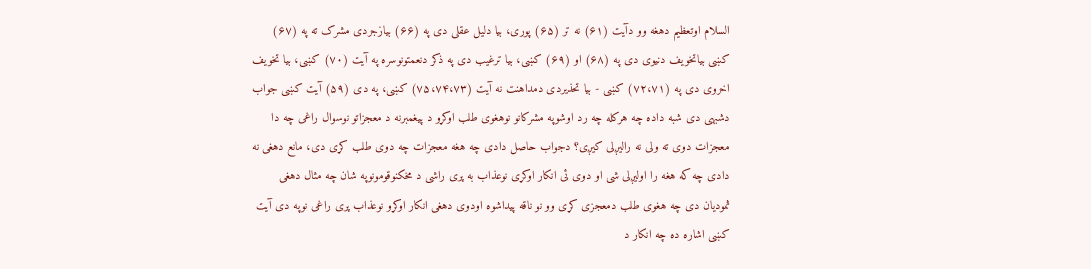السلام اوتعظیم دهغه وو دآیت (۶۱) نه تر (۶۵) پوری، بیا دلیل عقلی دی په (۶۶) بیازجردی مشرک ته په (۶۷) کښی بیاتخویف دنیوی دی په (۶۸) او (۶۹) کښی، بیا ترغیب دی په ذکر دنعمتونوسره په آیت (۷۰) کښی، بیا تخویف اخروی دی په (۷۲،۷۱) کښی - بیا تحذیردی دمداهنت نه آیت (۷۵،۷۴،۷۳) کښی، په دی (۵۹) آیت کښی جواب دشبهی دی شبه داده چه هرکله چه رد اوشوپه مشرکانو نوهغوی طلب اوکړو د پیغمبرنه د معجزاتو نوسوال راغی چه دا معجزات دوی ته ولی نه رالیږلی کیږی؟ دجواب حاصل دادی چه هغه معجزات چه دوی طلب کړی دی، مانع دهغی نه دادی چه که هغه را اولیږلی شی او دوی ئی انکار اوکړی نوعذاب به پری راشی د مخکنوقومونوپه شان چه مثال دهغی ثمودیان دی چه هغوی طلب دمعجزی کړی وو نو ناقه پیداشوه اودوی دهغی انکار اوکړو نوعذاب پری راغی نوپه دی آیت کښی اشاره ده چه انکار د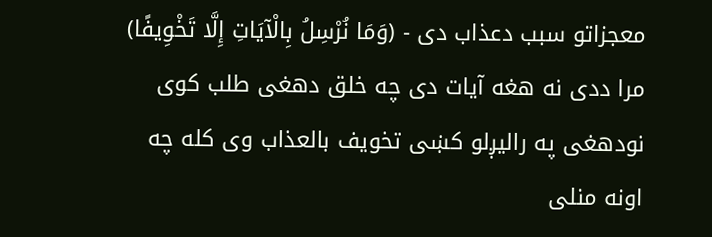معجزاتو سبب دعذاب دی - (وَمَا نُرْسِلُ بِالْآيَاتِ إِلَّا تَخْوِيفًا) مرا ددی نه هغه آیات دی چه خلق دهغی طلب کوی نودهغی په رالیږلو کښی تخویف بالعذاب وی کله چه اونه منلی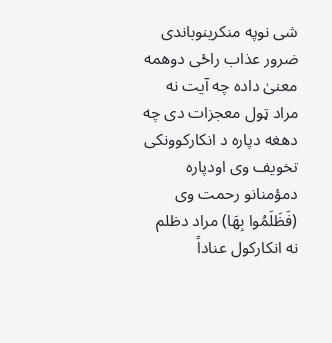شی نوپه منکرینوباندی ضرور عذاب راځی دوهمه معنیٰ داده چه آیت نه مراد ټول معجزات دی چه دهغه دپاره د انکارکوونکی تخویف وی اودپاره دمؤمنانو رحمت وی (فَظَلَمُوا بِهَا) مراد دظلم نه انکارکول عناداً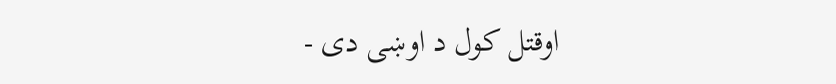اوقتل کول د اوښی دی -